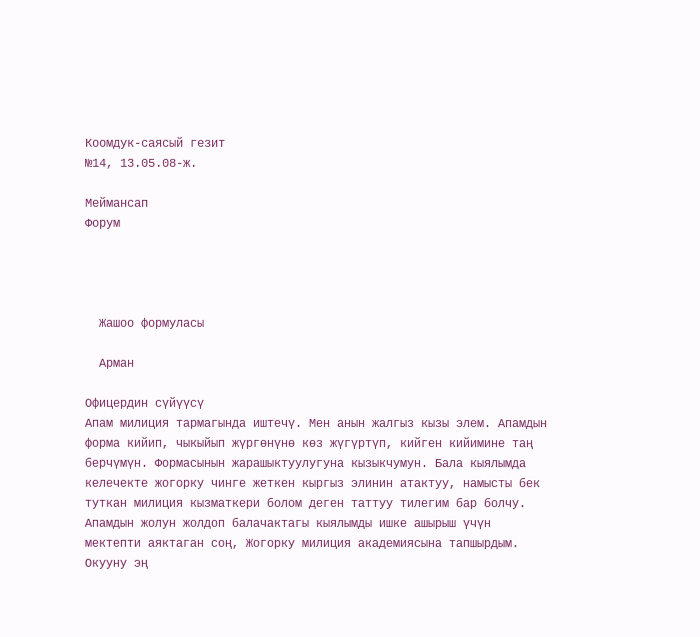Коомдук-саясый гезит
№14, 13.05.08-ж.

Меймансап
Форум




  Жашоо формуласы

  Арман

Офицердин сүйүүсү
Апам милиция тармагында иштечү. Мен анын жалгыз кызы элем. Апамдын форма кийип, чыкыйып жүргөнүнө көз жүгүртүп, кийген кийимине таң берчүмүн. Формасынын жарашыктуулугуна кызыкчумун. Бала кыялымда келечекте жогорку чинге жеткен кыргыз элинин атактуу, намысты бек туткан милиция кызматкери болом деген таттуу тилегим бар болчу. Апамдын жолун жолдоп балачактагы кыялымды ишке ашырыш үчүн мектепти аяктаган соң, Жогорку милиция академиясына тапшырдым. Окууну эң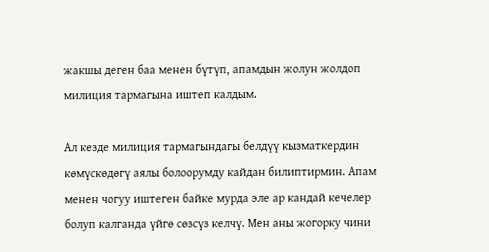жакшы деген баа менен бүтүп, апамдын жолун жолдоп милиция тармагына иштеп калдым.

Ал кезде милиция тармагындагы белдүү кызматкердин көмүскөдөгү аялы болоорумду кайдан билиптирмин. Апам менен чогуу иштеген байке мурда эле ар кандай кечелер болуп калганда үйгө сөзсүз келчү. Мен аны жогорку чини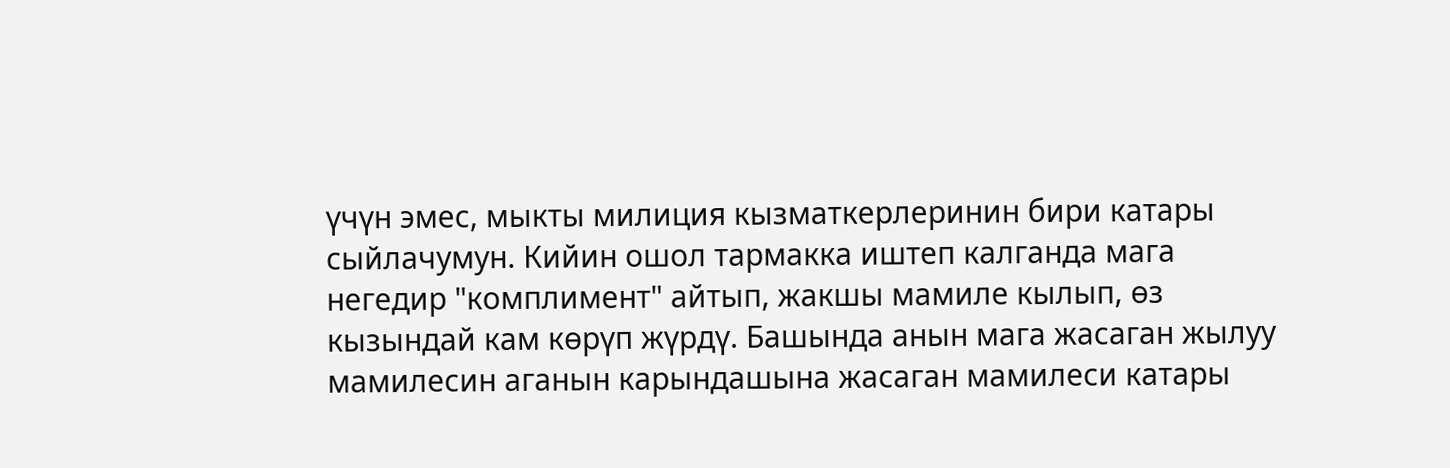үчүн эмес, мыкты милиция кызматкерлеринин бири катары сыйлачумун. Кийин ошол тармакка иштеп калганда мага негедир "комплимент" айтып, жакшы мамиле кылып, өз кызындай кам көрүп жүрдү. Башында анын мага жасаган жылуу мамилесин аганын карындашына жасаган мамилеси катары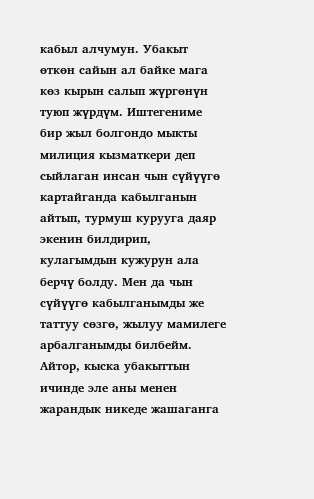кабыл алчумун. Убакыт өткөн сайын ал байке мага көз кырын салып жүргөнүн туюп жүрдүм. Иштегениме бир жыл болгондо мыкты милиция кызматкери деп сыйлаган инсан чын сүйүүгө картайганда кабылганын айтып, турмуш курууга даяр экенин билдирип, кулагымдын кужурун ала берчү болду. Мен да чын сүйүүгө кабылганымды же таттуу сөзгө, жылуу мамилеге арбалганымды билбейм. Айтор, кыска убакыттын ичинде эле аны менен жарандык никеде жашаганга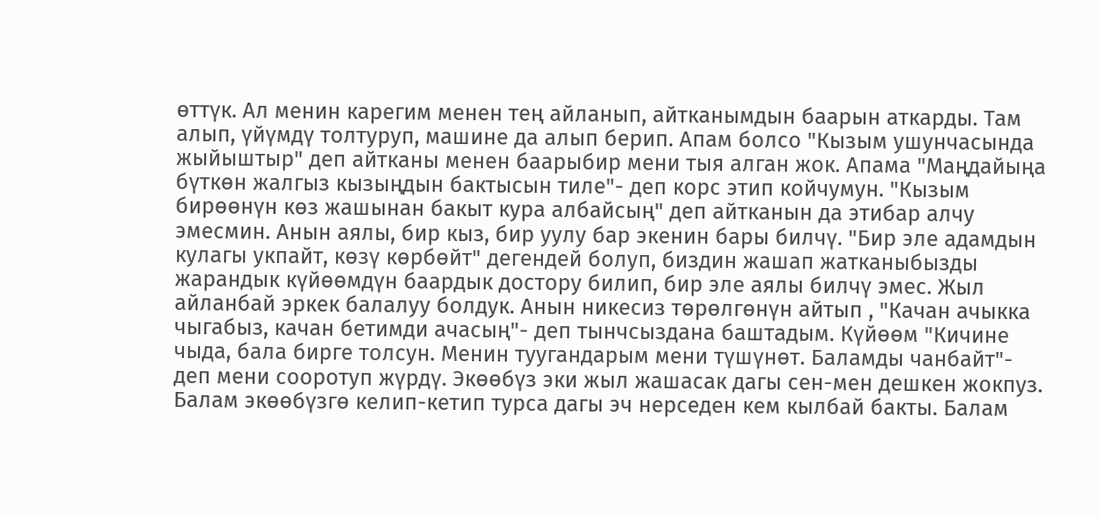өттүк. Ал менин карегим менен тең айланып, айтканымдын баарын аткарды. Там алып, үйүмдү толтуруп, машине да алып берип. Апам болсо "Кызым ушунчасында жыйыштыр" деп айтканы менен баарыбир мени тыя алган жок. Апама "Маңдайыңа бүткөн жалгыз кызыңдын бактысын тиле"- деп корс этип койчумун. "Кызым бирөөнүн көз жашынан бакыт кура албайсың" деп айтканын да этибар алчу эмесмин. Анын аялы, бир кыз, бир уулу бар экенин бары билчү. "Бир эле адамдын кулагы укпайт, көзү көрбөйт" дегендей болуп, биздин жашап жатканыбызды жарандык күйөөмдүн баардык достору билип, бир эле аялы билчү эмес. Жыл айланбай эркек балалуу болдук. Анын никесиз төрөлгөнүн айтып , "Качан ачыкка чыгабыз, качан бетимди ачасың"- деп тынчсыздана баштадым. Күйөөм "Кичине чыда, бала бирге толсун. Менин туугандарым мени түшүнөт. Баламды чанбайт"- деп мени сооротуп жүрдү. Экөөбүз эки жыл жашасак дагы сен-мен дешкен жокпуз. Балам экөөбүзгө келип-кетип турса дагы эч нерседен кем кылбай бакты. Балам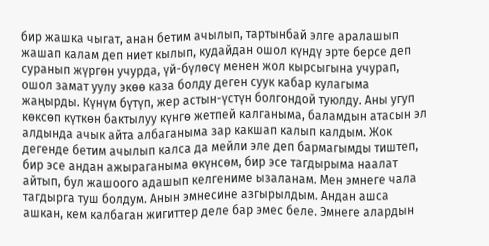бир жашка чыгат, анан бетим ачылып, тартынбай элге аралашып жашап калам деп ниет кылып, кудайдан ошол күндү эрте берсе деп суранып жүргөн учурда, үй-бүлөсү менен жол кырсыгына учурап, ошол замат уулу экөө каза болду деген суук кабар кулагыма жаңырды. Күнүм бүтүп, жер астын-үстүн болгондой туюлду. Аны угуп көксөп күткөн бактылуу күнгө жетпей калганыма, баламдын атасын эл алдында ачык айта албаганыма зар какшап калып калдым. Жок дегенде бетим ачылып калса да мейли эле деп бармагымды тиштеп, бир эсе андан ажыраганыма өкүнсөм, бир эсе тагдырыма наалат айтып, бул жашоого адашып келгениме ызаланам. Мен эмнеге чала тагдырга туш болдум. Анын эмнесине азгырылдым. Андан ашса ашкан, кем калбаган жигиттер деле бар эмес беле. Эмнеге алардын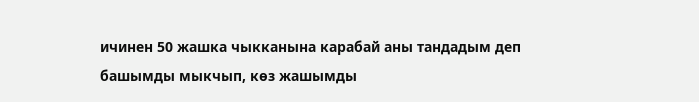ичинен 50 жашка чыкканына карабай аны тандадым деп башымды мыкчып, көз жашымды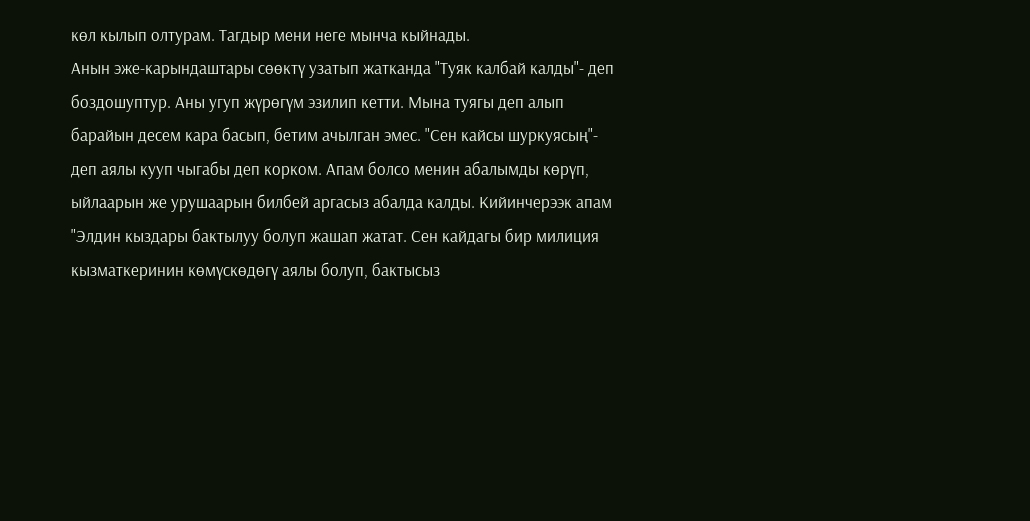көл кылып олтурам. Тагдыр мени неге мынча кыйнады.
Анын эже-карындаштары сөөктү узатып жатканда "Туяк калбай калды"- деп боздошуптур. Аны угуп жүрөгүм эзилип кетти. Мына туягы деп алып барайын десем кара басып, бетим ачылган эмес. "Сен кайсы шуркуясың"- деп аялы кууп чыгабы деп корком. Апам болсо менин абалымды көрүп, ыйлаарын же урушаарын билбей аргасыз абалда калды. Кийинчерээк апам "Элдин кыздары бактылуу болуп жашап жатат. Сен кайдагы бир милиция кызматкеринин көмүскөдөгү аялы болуп, бактысыз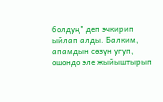болдуң" деп эчкирип ыйлап алды. Балким, апамдын сөзүн угуп, ошондо эле жыйыштырып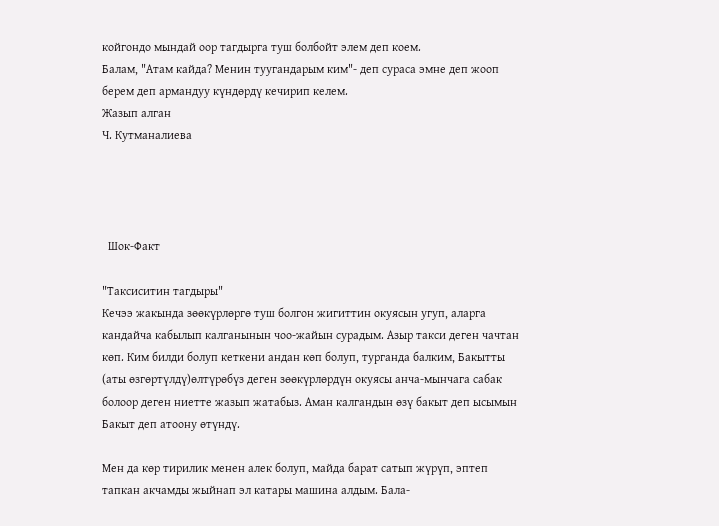койгондо мындай оор тагдырга туш болбойт элем деп коем.
Балам, "Атам кайда? Менин туугандарым ким"- деп сураса эмне деп жооп берем деп армандуу күндөрдү кечирип келем.
Жазып алган
Ч. Кутманалиева




  Шок-Факт

"Таксиситин тагдыры"
Кечээ жакында зөөкүрлөргө туш болгон жигиттин окуясын угуп, аларга кандайча кабылып калганынын чоо-жайын сурадым. Азыр такси деген чачтан көп. Ким билди болуп кеткени андан көп болуп, турганда балким, Бакытты (аты өзгөртүлдү)өлтүрөбүз деген зөөкүрлөрдүн окуясы анча-мынчага сабак болоор деген ниетте жазып жатабыз. Аман калгандын өзү бакыт деп ысымын Бакыт деп атоону өтүндү.

Мен да көр тирилик менен алек болуп, майда барат сатып жүрүп, эптеп тапкан акчамды жыйнап эл катары машина алдым. Бала-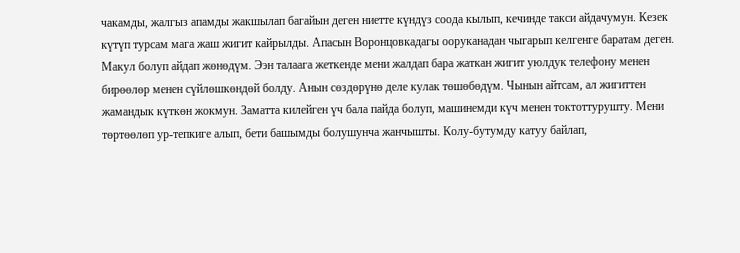чакамды, жалгыз апамды жакшылап багайын деген ниетте күндүз соода кылып, кечинде такси айдачумун. Кезек күтүп турсам мага жаш жигит кайрылды. Апасын Воронцовкадагы ооруканадан чыгарып келгенге баратам деген. Макул болуп айдап жөнөдүм. Ээн талаага жеткенде мени жалдап бара жаткан жигит уюлдук телефону менен бирөөлөр менен сүйлөшкөндөй болду. Анын сөздөрүнө деле кулак төшөбөдүм. Чынын айтсам, ал жигиттен жамандык күткөн жокмун. Заматта килейген үч бала пайда болуп, машинемди күч менен токтоттурушту. Мени төртөөлөп ур-тепкиге алып, бети башымды болушунча жанчышты. Колу-бутумду катуу байлап,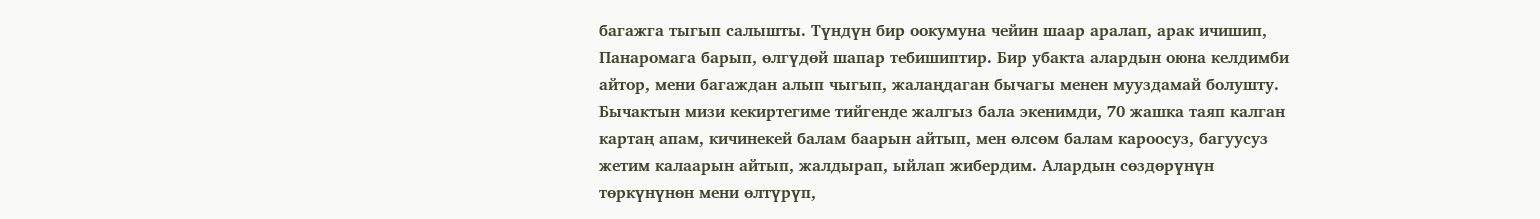багажга тыгып салышты. Түндүн бир оокумуна чейин шаар аралап, арак ичишип, Панаромага барып, өлгүдөй шапар тебишиптир. Бир убакта алардын оюна келдимби айтор, мени багаждан алып чыгып, жалаңдаган бычагы менен мууздамай болушту. Бычактын мизи кекиртегиме тийгенде жалгыз бала экенимди, 70 жашка таяп калган картаң апам, кичинекей балам баарын айтып, мен өлсөм балам кароосуз, багуусуз жетим калаарын айтып, жалдырап, ыйлап жибердим. Алардын сөздөрүнүн төркүнүнөн мени өлтүрүп,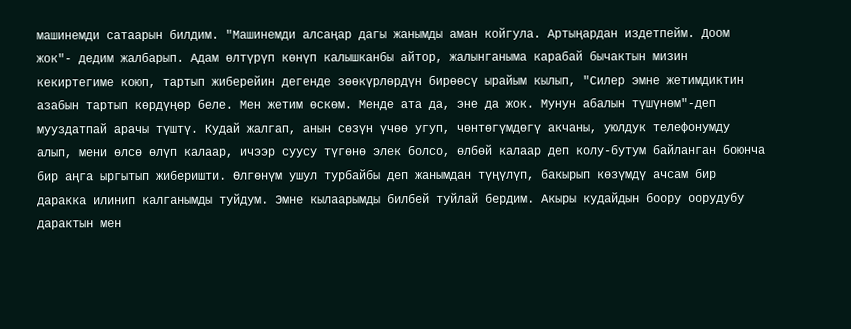машинемди сатаарын билдим. "Машинемди алсаңар дагы жанымды аман койгула. Артыңардан издетпейм. Доом жок"- дедим жалбарып. Адам өлтүрүп көнүп калышканбы айтор, жалынганыма карабай бычактын мизин кекиртегиме коюп, тартып жиберейин дегенде зөөкүрлөрдүн бирөөсү ырайым кылып, "Силер эмне жетимдиктин азабын тартып көрдүңөр беле. Мен жетим өскөм. Менде ата да, эне да жок. Мунун абалын түшүнөм"-деп мууздатпай арачы түштү. Кудай жалгап, анын сөзүн үчөө угуп, чөнтөгүмдөгү акчаны, уюлдук телефонумду алып, мени өлсө өлүп калаар, ичээр суусу түгөнө элек болсо, өлбөй калаар деп колу-бутум байланган боюнча бир аңга ыргытып жиберишти. Өлгөнүм ушул турбайбы деп жанымдан түңүлүп, бакырып көзүмдү ачсам бир даракка илинип калганымды туйдум. Эмне кылаарымды билбей туйлай бердим. Акыры кудайдын боору оорудубу дарактын мен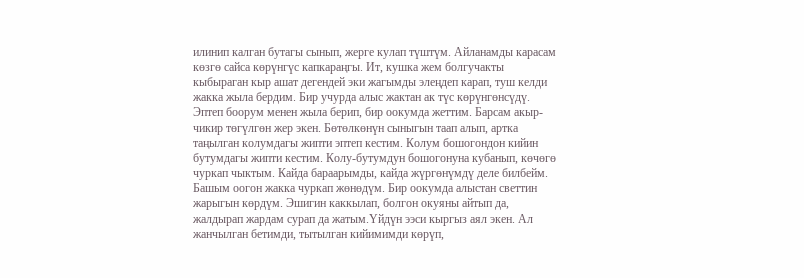илинип калган бутагы сынып, жерге кулап түштүм. Айланамды карасам көзгө сайса көрүнгүс капкараңгы. Ит, кушка жем болгучакты кыбыраган кыр ашат дегендей эки жагымды элеңдеп карап, туш келди жакка жыла бердим. Бир учурда алыс жактан ак түс көрүнгөнсүдү. Эптеп боорум менен жыла берип, бир оокумда жеттим. Барсам акыр-чикир төгүлгөн жер экен. Бөтөлкөнүн сыныгын таап алып, артка таңылган колумдагы жипти эптеп кестим. Колум бошогондон кийин бутумдагы жипти кестим. Колу-бутумдун бошогонуна кубанып, көчөгө чуркап чыктым. Кайда бараарымды, кайда жүргөнүмдү деле билбейм. Башым оогон жакка чуркап жөнөдүм. Бир оокумда алыстан светтин жарыгын көрдүм. Эшигин каккылап, болгон окуяны айтып да, жалдырап жардам сурап да жатым.Үйдүн ээси кыргыз аял экен. Ал жанчылган бетимди, тытылган кийимимди көрүп,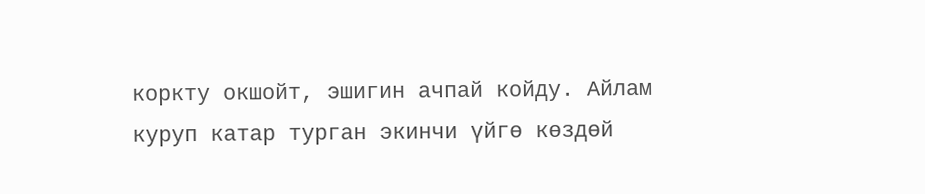коркту окшойт, эшигин ачпай койду. Айлам куруп катар турган экинчи үйгө көздөй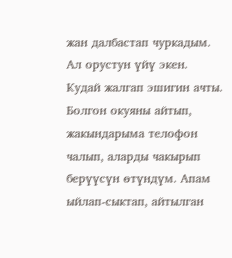жан далбастап чуркадым. Ал орустун үйү экен. Кудай жалгап эшигин ачты. Болгон окуяны айтып, жакындарыма телофон чалып, аларды чакырып берүүсүн өтүндүм. Апам ыйлап-сыктап, айтылган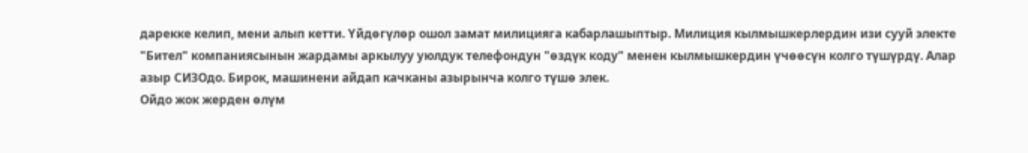дарекке келип, мени алып кетти. Үйдөгүлөр ошол замат милицияга кабарлашыптыр. Милиция кылмышкерлердин изи сууй электе "Бител" компаниясынын жардамы аркылуу уюлдук телефондун "өздүк коду" менен кылмышкердин үчөөсүн колго түшүрдү. Алар азыр СИЗОдо. Бирок, машинени айдап качканы азырынча колго түшө элек.
Ойдо жок жерден өлүм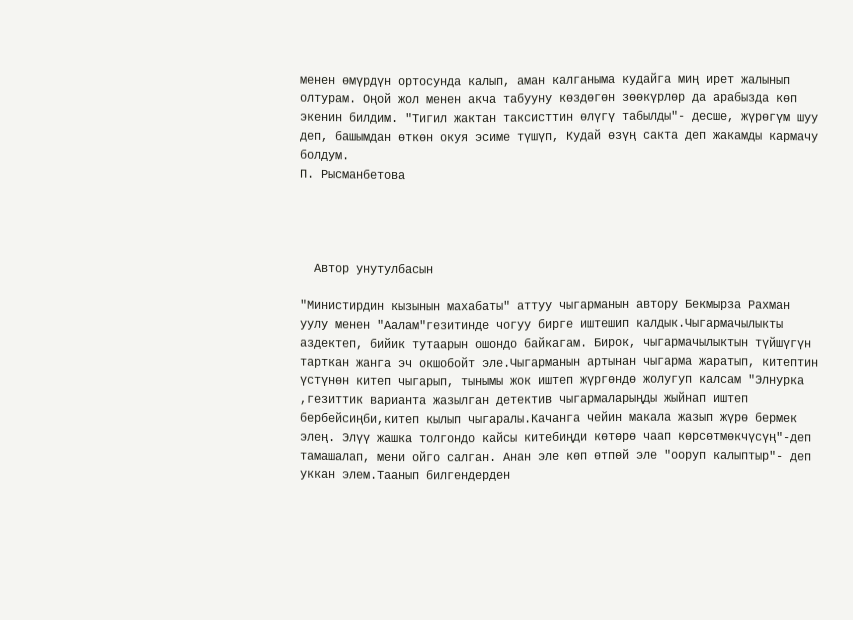менен өмүрдүн ортосунда калып, аман калганыма кудайга миң ирет жалынып олтурам. Оңой жол менен акча табууну көздөгөн зөөкүрлөр да арабызда көп экенин билдим. "Тигил жактан таксисттин өлүгү табылды"- десше, жүрөгүм шуу деп, башымдан өткөн окуя эсиме түшүп, Кудай өзүң сакта деп жакамды кармачу болдум.
П. Рысманбетова




  Автор унутулбасын

"Министирдин кызынын махабаты" аттуу чыгарманын автору Бекмырза Рахман уулу менен "Аалам"гезитинде чогуу бирге иштешип калдык.Чыгармачылыкты аздектеп, бийик тутаарын ошондо байкагам. Бирок, чыгармачылыктын түйшүгүн тарткан жанга эч окшобойт эле.Чыгарманын артынан чыгарма жаратып, китептин үстүнөн китеп чыгарып, тынымы жок иштеп жүргөндө жолугуп калсам "Элнурка ,гезиттик варианта жазылган детектив чыгармаларыңды жыйнап иштеп бербейсиңби,китеп кылып чыгаралы.Качанга чейин макала жазып жүрө бермек элең. Элүү жашка толгондо кайсы китебиңди көтөрө чаап көрсөтмөкчүсүң"-деп тамашалап, мени ойго салган. Анан эле көп өтпөй эле "ооруп калыптыр"- деп уккан элем.Таанып билгендерден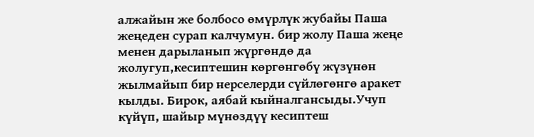алжайын же болбосо өмүрлүк жубайы Паша жеңеден сурап калчумун. бир жолу Паша жеңе менен дарыланып жүргөндө да жолугуп,кесиптешин көргөнгөбү жүзүнөн жылмайып бир нерселерди сүйлөгөнгө аракет кылды. Бирок, аябай кыйналгансыды.Учуп күйүп, шайыр мүнөздүү кесиптеш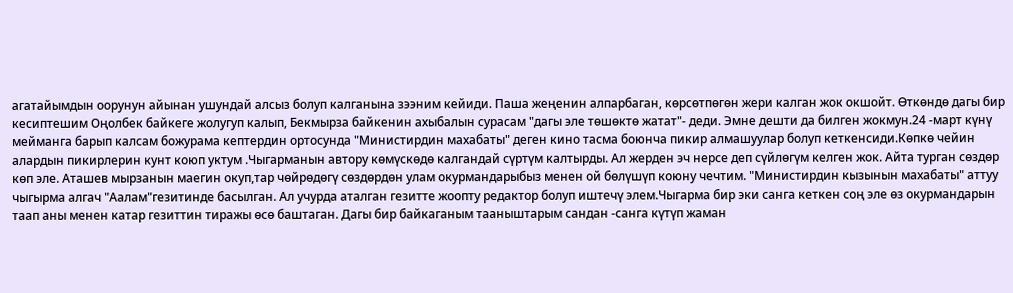агатайымдын оорунун айынан ушундай алсыз болуп калганына зээним кейиди. Паша жеңенин алпарбаган, көрсөтпөгөн жери калган жок окшойт. Өткөндө дагы бир кесиптешим Оңолбек байкеге жолугуп калып, Бекмырза байкенин ахыбалын сурасам "дагы эле төшөктө жатат"- деди. Эмне дешти да билген жокмун.24 -март күнү мейманга барып калсам божурама кептердин ортосунда "Министирдин махабаты" деген кино тасма боюнча пикир алмашуулар болуп кеткенсиди.Көпкө чейин алардын пикирлерин кунт коюп уктум .Чыгарманын автору көмүскөдө калгандай сүртүм калтырды. Ал жерден эч нерсе деп сүйлөгүм келген жок. Айта турган сөздөр көп эле. Аташев мырзанын маегин окуп,тар чөйрөдөгү сөздөрдөн улам окурмандарыбыз менен ой бөлүшүп коюну чечтим. "Министирдин кызынын махабаты" аттуу чыгырма алгач "Аалам"гезитинде басылган. Ал учурда аталган гезитте жоопту редактор болуп иштечү элем.Чыгарма бир эки санга кеткен соң эле өз окурмандарын таап аны менен катар гезиттин тиражы өсө баштаган. Дагы бир байкаганым тааныштарым сандан -санга күтүп жаман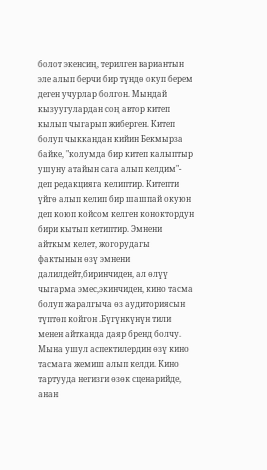болот экенсиң, терилген вариантын эле алып берчи бир түндө окуп берем деген учурлар болгон. Мындай кызуугулардан соң автор китеп кылып чыгарып жиберген. Китеп болуп чыккандан кийин Бекмырза байке, "колумда бир китеп калыптыр ушуну атайын сага алып келдим"- деп редакцияга келиптир. Китепти үйгө алып келип бир шашпай окуюн деп коюп койсом келген коноктордун бири кытып кетиптир. Эмнени айткым келет, жогорудагы фактынын өзү эмнени далилдейт,биринчиден, ал өлүү чыгарма эмес,экинчиден, кино тасма болуп жаралгыча өз аудиториясын түптөп койгон .Бүгүнкүнүн тили менен айтканда даяр бренд болчу. Мына ушул аспектилердин өзү кино тасмага жемиш алып келди. Кино тартууда негизги өзөк сценарийде, анан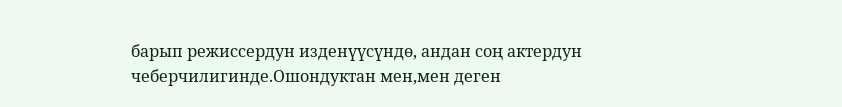барып режиссердун изденүүсүндө, андан соң актердун чеберчилигинде.Ошондуктан мен,мен деген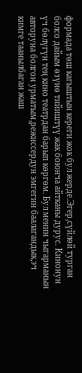формада төш кагыштын кереги жок бул жерде.Эгер,сүйлөй турган болсо дайым өзүнө тийиштүү жак боюнча айтканы дурус. Кинонун үч бөлүгүн тең кино театрдан барып көргөм. Бул менин чыгарманын авторуна болгон урматым,режиссердун эмгегин баалагандык,эч кимге таанылбаган жаш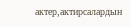актер,актирсалардын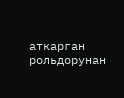аткарган рольдорунан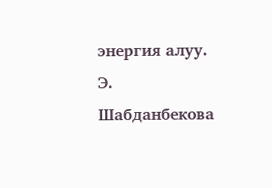энергия алуу.
Э. Шабданбекова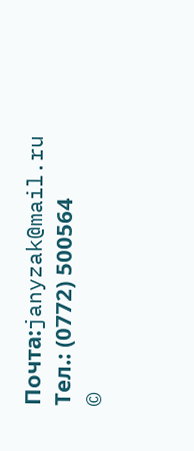Почта:janyzak@mail.ru
Тел.: (0772) 500564
©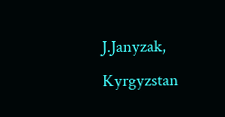J.Janyzak, Kyrgyzstan